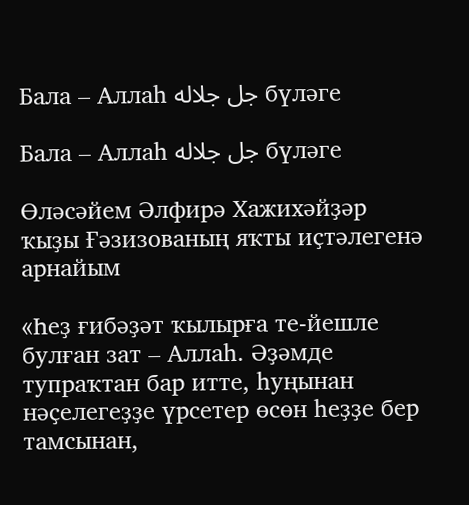Бала – Аллаһ جل جلاله бүләге

Бала – Аллаһ جل جلاله бүләге

Өләсәйем Әлфирә Хажихәйҙәр ҡыҙы Ғәзизованың яҡты иҫтәлегенә арнайым

«Һеҙ ғибәҙәт ҡылырға те-йешле булған зат – Аллаһ. Әҙәмде тупраҡтан бар итте, һуңынан нәҫелегеҙҙе үрсетер өсөн һеҙҙе бер тамсынан,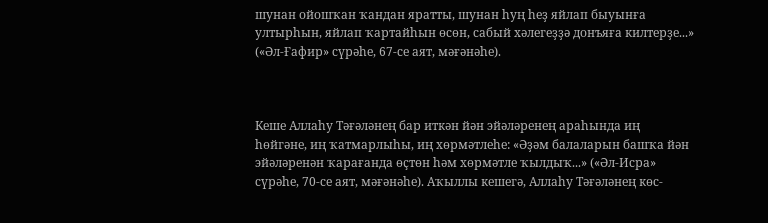шунан ойошҡан ҡандан яратты, шунан һуң һеҙ яйлап быуынға ултырһын, яйлап ҡартайһын өсөн, сабый хәлегеҙҙә донъяға килтерҙе...» («Әл-Ғафир» сүрәһе, 67-се аят, мәғәнәһе).



Кеше Аллаһу Тәғәләнең бар иткән йән эйәләренең араһында иң һөйгәне, иң ҡатмарлыһы, иң хөрмәтлеһе: «Әҙәм балаларын башҡа йән эйәләренән ҡарағанда өҫтөн һәм хөрмәтле ҡылдыҡ...» («Әл-Исра» сүрәһе, 70-се аят, мәғәнәһе). Аҡыллы кешегә, Аллаһу Тәғәләнең көс-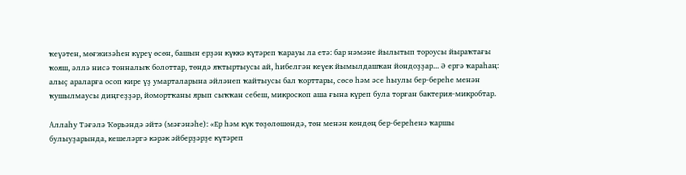ҡеүәтен, мөғжизәһен күреү өсөн, башын ерҙән күккә күтәреп ҡарауы ла етә: бар нәмәне йылытып тороусы йыраҡтағы ҡояш, әллә нисә тонналыҡ болоттар, төндә яҡтыртыусы ай, һибелгән кеүек йымылдашҡан йондоҙҙар... Ә ергә ҡараһаң: алыҫ араларға осоп кире үҙ умарталарына әйләнеп ҡайтыусы бал ҡорттары, сөсө һәм әсе һыулы бер-береһе менән ҡушылмаусы диңгеҙҙәр, йомортҡаны ярып сыҡҡан себеш, микроскоп аша ғына күреп була торған бактерия-микробтар.

Аллаһу Тәғәлә Ҡөрьәндә әйтә (мәғәнәһе): «Ер һәм күк төҙөлөшөндә, төн менән көндөң бер-береһенә ҡаршы булыуҙарында, кешеләргә кәрәк әйберҙәрҙе күтәреп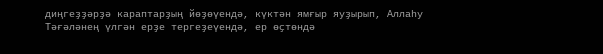диңгеҙҙәрҙә караптарҙың йөҙөүендә, күктән ямғыр яуҙырып, Аллаһу Тәғәләнең үлгән ерҙе тергеҙеүендә, ер өҫтөндә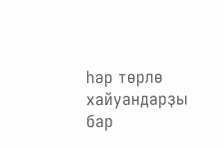һәр төрлө хайуандарҙы бар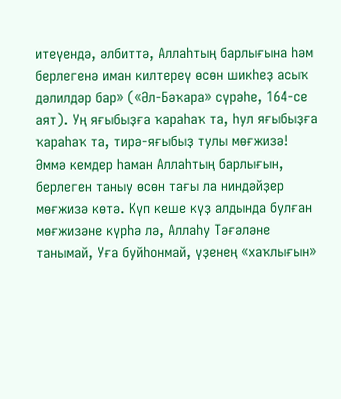итеүендә, әлбиттә, Аллаһтың барлығына һәм берлегенә иман килтереү өсөн шикһеҙ асыҡ дәлилдәр бар» («Әл-Бәҡара» сүрәһе, 164-се аят). Уң яғыбыҙға ҡараһаҡ та, һул яғыбыҙға ҡараһаҡ та, тирә-яғыбыҙ тулы мөғжизә! Әммә кемдер һаман Аллаһтың барлығын, берлеген таныу өсөн тағы ла ниндәйҙер мөғжизә көтә. Күп кеше күҙ алдында булған мөғжизәне күрһә лә, Аллаһу Тәғәләне танымай, Уға буйһонмай, үҙенең «хаҡлығын»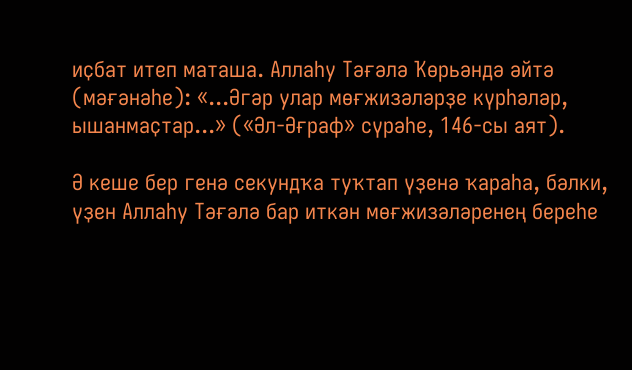иҫбат итеп маташа. Аллаһу Тәғәлә Ҡөрьәндә әйтә (мәғәнәһе): «...Әгәр улар мөғжизәләрҙе күрһәләр, ышанмаҫтар...» («Әл-Әғраф» сүрәһе, 146-сы аят).

Ә кеше бер генә секундҡа туҡтап үҙенә ҡараһа, бәлки, үҙен Аллаһу Тәғәлә бар иткән мөғжизәләренең береһе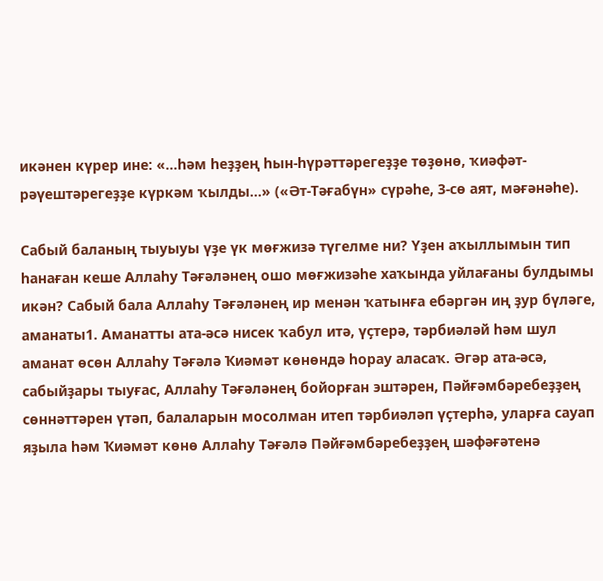икәнен күрер ине: «...һәм һеҙҙең һын-һүрәттәрегеҙҙе төҙөнө, ҡиәфәт-рәүештәрегеҙҙе күркәм ҡылды...» («Әт-Тәғабүн» сүрәһе, 3-сө аят, мәғәнәһе).

Сабый баланың тыуыуы үҙе үк мөғжизә түгелме ни? Үҙен аҡыллымын тип һанаған кеше Аллаһу Тәғәләнең ошо мөғжизәһе хаҡында уйлағаны булдымы икән? Сабый бала Аллаһу Тәғәләнең ир менән ҡатынға ебәргән иң ҙур бүләге, аманаты1. Аманатты ата-әсә нисек ҡабул итә, үҫтерә, тәрбиәләй һәм шул аманат өсөн Аллаһу Тәғәлә Ҡиәмәт көнөндә һорау аласаҡ. Әгәр ата-әсә, сабыйҙары тыуғас, Аллаһу Тәғәләнең бойорған эштәрен, Пәйғәмбәребеҙҙең сөннәттәрен үтәп, балаларын мосолман итеп тәрбиәләп үҫтерһә, уларға сауап яҙыла һәм Ҡиәмәт көнө Аллаһу Тәғәлә Пәйғәмбәребеҙҙең шәфәғәтенә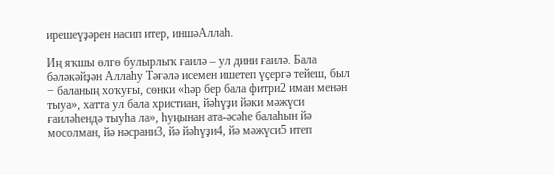ирешеүҙәрен насип итер, иншәАллаһ.

Иң яҡшы өлгө булырлыҡ ғаилә – ул дини ғаилә. Бала бәләкәйҙән Аллаһу Тәғәлә исемен ишетеп үҫергә тейеш, был − баланың хоҡуғы, сөнки «һәр бер бала фитри2 иман менән тыуа», хатта ул бала христиан, йәһүҙи йәки мәжүси ғаиләһендә тыуһа ла», һуңынан ата-әсәһе балаһын йә мосолман, йә нәсрани3, йә йәһүҙи4, йә мәжүси5 итеп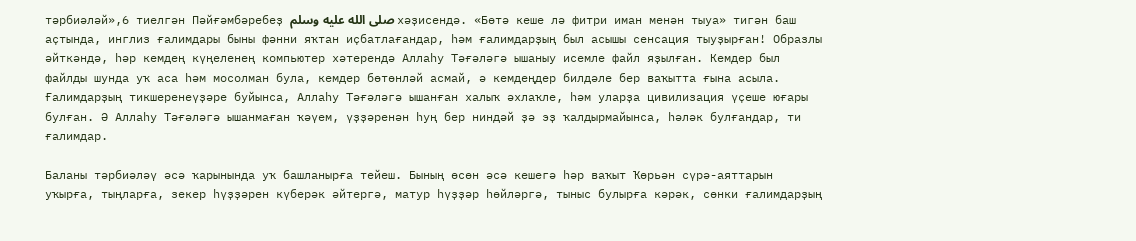тәрбиәләй»,6 тиелгән Пәйғәмбәребеҙ صلى الله عليه وسلم хәҙисендә. «Бөтә кеше лә фитри иман менән тыуа» тигән баш аҫтында, инглиз ғалимдары быны фәнни яҡтан иҫбатлағандар, һәм ғалимдарҙың был асышы сенсация тыуҙырған! Образлы әйткәндә, һәр кемдең күңеленең компьютер хәтерендә Аллаһу Тәғәләгә ышаныу исемле файл яҙылған. Кемдер был файлды шунда уҡ аса һәм мосолман була, кемдер бөтөнләй асмай, ә кемдеңдер билдәле бер ваҡытта ғына асыла. Ғалимдарҙың тикшеренеүҙәре буйынса, Аллаһу Тәғәләгә ышанған халыҡ әхлаҡле, һәм уларҙа цивилизация үҫеше юғары булған. Ә Аллаһу Тәғәләгә ышанмаған ҡәүем, үҙҙәренән һуң бер ниндәй ҙә эҙ ҡалдырмайынса, һәләк булғандар, ти ғалимдар.

Баланы тәрбиәләү әсә ҡарынында уҡ башланырға тейеш. Бының өсөн әсә кешегә һәр ваҡыт Ҡөрьән сүрә-аяттарын уҡырға, тыңларға, зекер һүҙҙәрен күберәк әйтергә, матур һүҙҙәр һөйләргә, тыныс булырға кәрәк, сөнки ғалимдарҙың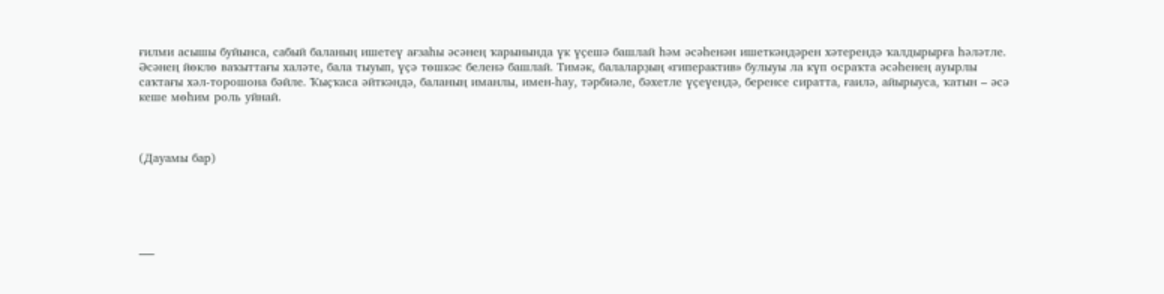ғилми асышы буйынса, сабый баланың ишетеү ағзаһы әсәнең ҡарынында үк үҫешә башлай һәм әсәһенән ишеткәндәрен хәтерендә ҡалдырырға һәләтле. Әсәнең йөклө ваҡыттағы халәте, бала тыуып, үҫә төшкәс беленә башлай. Тимәк, балаларҙың «гиперактив» булыуы ла күп осраҡта әсәһенең ауырлы саҡтағы хәл-торошона бәйле. Ҡыҫҡаса әйткәндә, баланың иманлы, имен-һау, тәрбиәле, бәхетле үҫеүендә, беренсе сиратта, ғаилә, айырыуса, ҡатын – әсә кеше мөһим роль уйнай.



(Дауамы бар)





___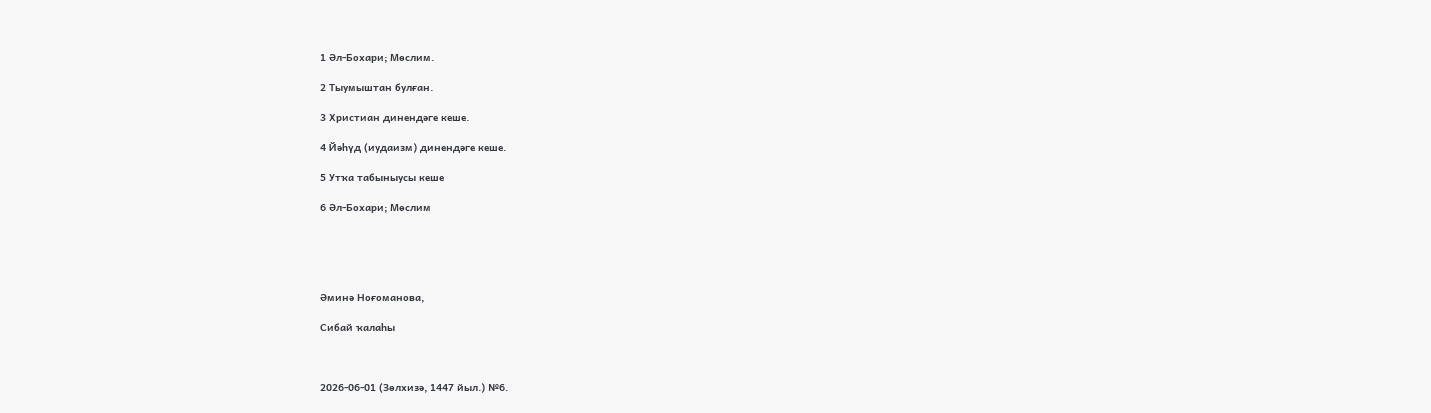1 Әл-Бохари; Мөслим.

2 Тыумыштан булған.

3 Христиан динендәге кеше.

4 Йәһүд (иудаизм) динендәге кеше.

5 Утҡа табыныусы кеше

6 Әл-Бохари; Мөслим





Әминә Ноғоманова,

Сибай ҡалаһы



2026-06-01 (Зөлхизә, 1447 йыл.) №6.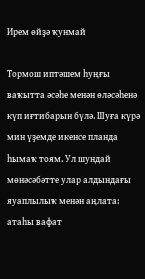Ирем өйҙә ҡунмай

Тормош иптәшем һуңғы ваҡытта әсәһе менән өләсәһенә күп иғтибарын бүлә. Шуға күрә мин үҙемде икенсе планда һымаҡ тоям. Ул шундай мөнәсәбәтте улар алдындағы яуаплылыҡ менән аңлата: атаһы вафат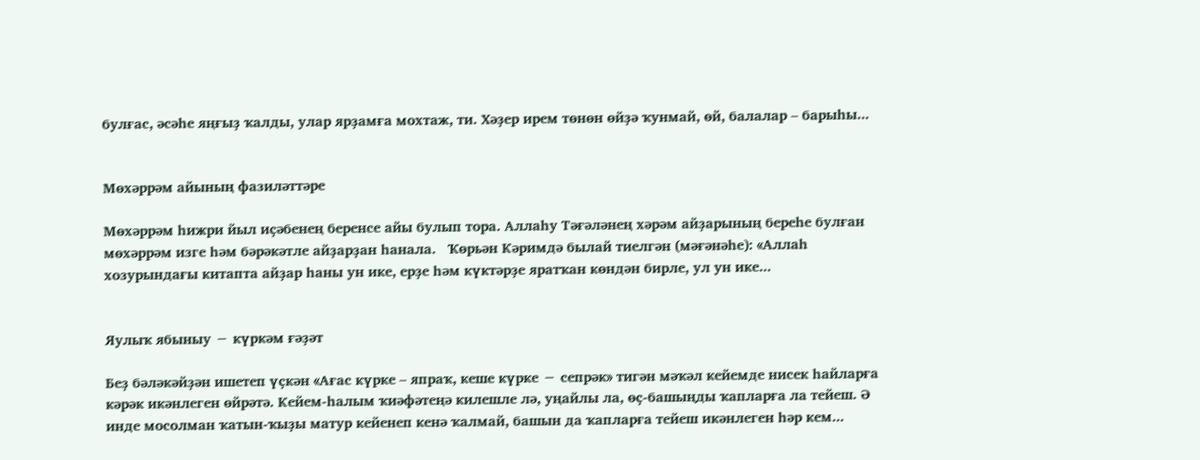булғас, әсәһе яңғыҙ ҡалды, улар ярҙамға мохтаж, ти. Хәҙер ирем төнөн өйҙә ҡунмай, өй, балалар – барыһы...


Мөхәррәм айының фазиләттәре

Мөхәррәм һижри йыл иҫәбенең беренсе айы булып тора. Аллаһу Тәғәләнең хәрәм айҙарының береһе булған мөхәррәм изге һәм бәрәкәтле айҙарҙан һанала.   Ҡөрьән Кәримдә былай тиелгән (мәғәнәһе): «Аллаһ хозурындағы китапта айҙар һаны ун ике, ерҙе һәм күктәрҙе яратҡан көндән бирле, ул ун ике...


Яулыҡ ябыныу − күркәм ғәҙәт

Беҙ бәләкәйҙән ишетеп үҫкән «Ағас күрке – япраҡ, кеше күрке − сепрәк» тигән мәҡәл кейемде нисек һайларға кәрәк икәнлеген өйрәтә. Кейем-һалым ҡиәфәтеңә килешле лә, уңайлы ла, өҫ-башыңды ҡапларға ла тейеш. Ә инде мосолман ҡатын-ҡыҙы матур кейенеп кенә ҡалмай, башын да ҡапларға тейеш икәнлеген һәр кем...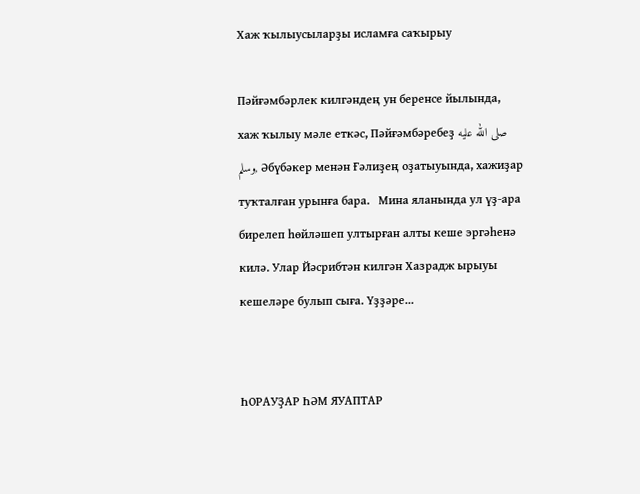Хаж ҡылыусыларҙы исламға саҡырыу

Пәйғәмбәрлек килгәндең ун беренсе йылында, хаж ҡылыу мәле еткәс, Пәйғәмбәребеҙ صلى الله عليه وسلم, Әбүбәкер менән Ғәлиҙең оҙатыуында, хажиҙар туҡталған урынға бара.   Мина яланында ул үҙ-ара бирелеп һөйләшеп ултырған алты кеше эргәһенә килә. Улар Йәсрибтән килгән Хазрадж ырыуы кешеләре булып сыға. Үҙҙәре...


ҺОРАУҘАР ҺӘМ ЯУАПТАР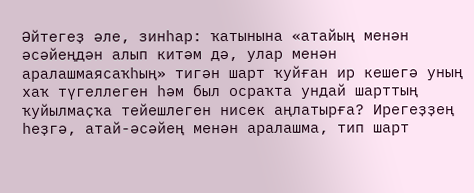Әйтегеҙ әле, зинһар: ҡатынына «атайың менән әсәйеңдән алып китәм дә, улар менән аралашмаясаҡһың» тигән шарт ҡуйған ир кешегә уның хаҡ түгеллеген һәм был осраҡта ундай шарттың ҡуйылмаҫҡа тейешлеген нисек аңлатырға? Ирегеҙҙең һеҙгә, атай-әсәйең менән аралашма, тип шарт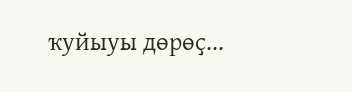ҡуйыуы дөрөҫ...